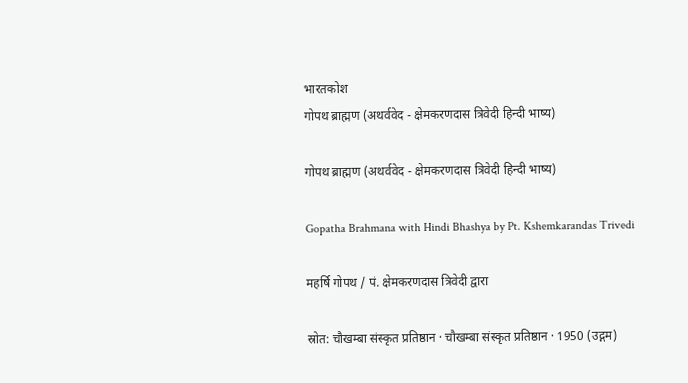भारतकोश
गोपथ ब्राह्मण (अथर्ववेद - क्षेमकरणदास त्रिवेदी हिन्दी भाष्य)

गोपथ ब्राह्मण (अथर्ववेद - क्षेमकरणदास त्रिवेदी हिन्दी भाष्य)

Gopatha Brahmana with Hindi Bhashya by Pt. Kshemkarandas Trivedi

महर्षि गोपथ / पं. क्षेमकरणदास त्रिवेदी द्वारा

स्रोत: चौखम्बा संस्कृत प्रतिष्ठान · चौखम्बा संस्कृत प्रतिष्ठान · 1950 (उद्गम)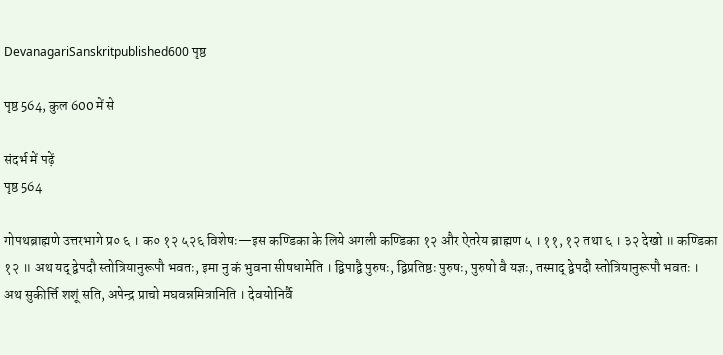DevanagariSanskritpublished600 पृष्ठ

पृष्ठ 564, कुल 600 में से

संदर्भ में पढ़ें
पृष्ठ 564

गोपथब्राह्मणे उत्तरभागे प्र० ६ । क० १२ ५२६ विशेषः—इस कण्डिका के लिये अगली कण्डिका १२ और ऐतरेय ब्राह्मण ५ । ११, १२ तथा ६ । ३२ देखो ॥ कण्डिका १२ ॥ अथ यद् द्वेपदौ स्तोत्रियानुरूपौ भवतः, इमा नु कं भुवना सीषधामेति । द्विपाद्वै पुरुषः, द्विप्रतिष्ठः पुरुषः, पुरुषो वै यज्ञः, तस्माद् द्वेपदौ स्तोत्रियानुरूपौ भवतः । अथ सुकीर्त्ति शशूं सति, अपेन्द्र प्राचो मघवन्नमित्रानिति । देवयोनिर्वै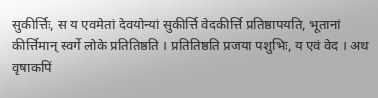सुकीर्त्तिः, स य एवमेतां देवयोन्यां सुकीर्त्ति वेदकीर्त्ति प्रतिष्ठापयति, भूतानां कीर्त्तिमान् स्वर्गे लोके प्रतितिष्ठति । प्रतितिष्ठति प्रजया पशुभिः, य एवं वेद । अथ वृषाकपिं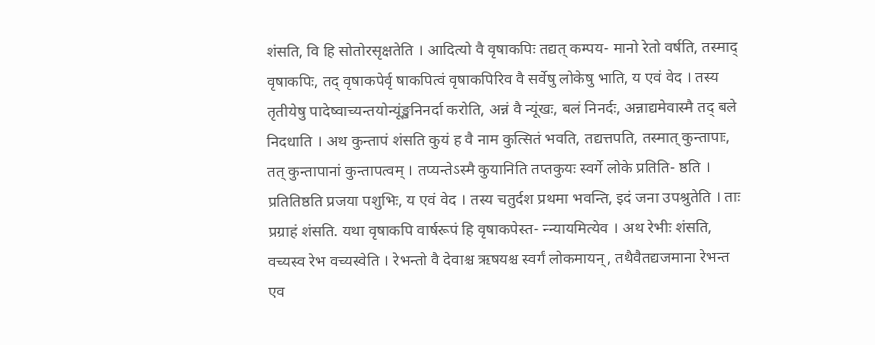शंसति, वि हि सोतोरसृक्षतेति । आदित्यो वै वृषाकपिः तद्यत् कम्पय- मानो रेतो वर्षति, तस्माद् वृषाकपिः, तद् वृषाकपेर्वृ षाकपित्वं वृषाकपिरिव वै सर्वेषु लोकेषु भाति, य एवं वेद । तस्य तृतीयेषु पादेष्वाच्यन्तयोन्यूंङ्खनिनर्दा करोति, अन्नं वै न्यूंखः, बलं निनर्दः, अन्नाद्यमेवास्मै तद् बले निदधाति । अथ कुन्तापं शंसति कुयं ह वै नाम कुत्सितं भवति, तद्यत्तपति, तस्मात् कुन्तापाः, तत् कुन्तापानां कुन्तापत्वम् । तप्यन्तेऽस्मै कुयानिति तप्तकुयः स्वर्गे लोके प्रतिति- ष्ठति । प्रतितिष्ठति प्रजया पशुभिः, य एवं वेद । तस्य चतुर्दश प्रथमा भवन्ति, इदं जना उपश्रुतेति । ताः प्रग्राहं शंसति. यथा वृषाकपि वार्षरूपं हि वृषाकपेस्त- न्न्यायमित्येव । अथ रेभीः शंसति, वच्यस्व रेभ वच्यस्वेति । रेभन्तो वै देवाश्च ऋषयश्च स्वर्गं लोकमायन्, तथैवैतद्यजमाना रेभन्त एव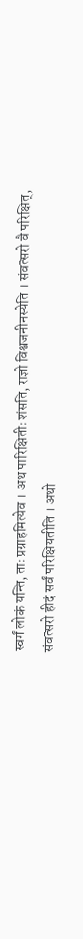स्वर्गं लोकं यन्ति, ताः प्रग्राहमित्येव । अथ पारिक्षितीः शंसति, राज्ञो विश्वजनीनस्येति । संवत्सरो वै परिक्षित्, संवत्सरो हीदं सर्वं परिक्षियतीति । अथो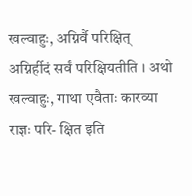खल्वाहुः, अग्निर्वै परिक्षित् अग्निर्हीदं सर्वं परिक्षियतीति । अथो खल्वाहुः, गाथा एवैताः कारव्या राज्ञः परि- क्षित इति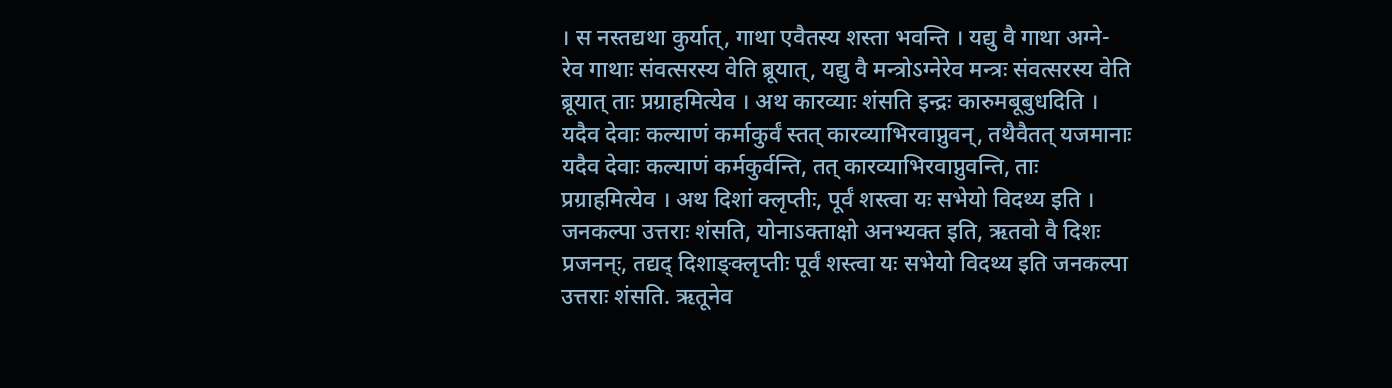। स नस्तद्यथा कुर्यात्, गाथा एवैतस्य शस्ता भवन्ति । यद्यु वै गाथा अग्ने- रेव गाथाः संवत्सरस्य वेति ब्रूयात्, यद्यु वै मन्त्रोऽग्नेरेव मन्त्रः संवत्सरस्य वेति ब्रूयात् ताः प्रग्राहमित्येव । अथ कारव्याः शंसति इन्द्रः कारुमबूबुधदिति । यदैव देवाः कल्याणं कर्माकुर्वं स्तत् कारव्याभिरवाप्नुवन्, तथैवैतत् यजमानाः यदैव देवाः कल्याणं कर्मकुर्वन्ति, तत् कारव्याभिरवाप्नुवन्ति, ताः प्रग्राहमित्येव । अथ दिशां क्लृप्तीः, पूर्वं शस्त्वा यः सभेयो विदथ्य इति । जनकल्पा उत्तराः शंसति, योनाऽक्ताक्षो अनभ्यक्त इति, ऋतवो वै दिशः प्रजनन्ः, तद्यद् दिशाङ्क्लृप्तीः पूर्वं शस्त्वा यः सभेयो विदथ्य इति जनकल्पा उत्तराः शंसति. ऋतूनेव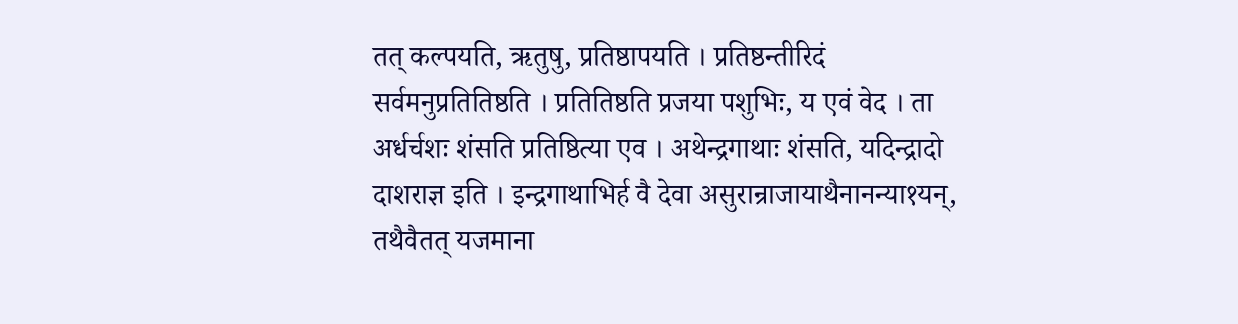तत् कल्पयति, ऋतुषु, प्रतिष्ठापयति । प्रतिष्ठन्तीरिदं सर्वमनुप्रतितिष्ठति । प्रतितिष्ठति प्रजया पशुभिः, य एवं वेद । ता अर्धर्चशः शंसति प्रतिष्ठित्या एव । अथेन्द्रगाथाः शंसति, यदिन्द्रादो दाशराज्ञ इति । इन्द्रगाथाभिर्ह वै देवा असुरान्राजायाथैनानन्या१यन्, तथैवैतत् यजमाना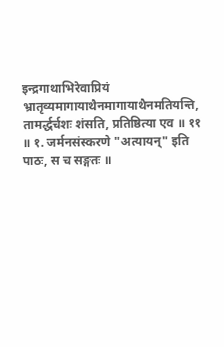इन्द्रगाथाभिरेवाप्रियं भ्रातृव्यमागायाथैनमागायाथैनमतियन्ति, तामर्द्धर्चशः शंसति, प्रतिष्ठित्या एव ॥ ११ ॥ १. जर्मनसंस्करणे "अत्यायन्" इति पाठः, स च सङ्गतः ॥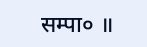सम्पा० ॥